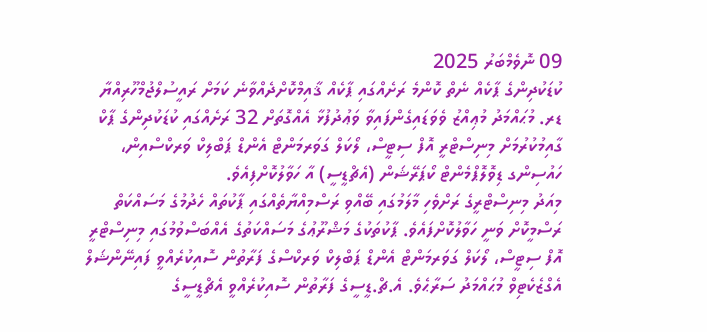09 ނޮވެމްބަރު 2025
ކުޑަކުދިންގެ ޕާކެއް ނެތް ކޮންމެ ރަށެއްގައި ޕާކެއް ޤާއިމްކޮށްދެއްވާނެ ކަމަށް ރައީސުލްޖުމްހޫރިއްޔާ ޑރ. މުޙައްމަދު މުޢިއްޒު ވެވަޑައިގެންފައިވާ ވަޢުދުފުޅާ އެއްގޮތަށް 32 ރަށެއްގައި ކުޑަކުދިންގެ ޕާކް ގާއިމުކުރުމަށް މިނިސްޓްރީ އޮފް ސިޓީސް، ލޯކަލް ގަވަރމަންޓް އެންޑް ޕަބްލިކް ވަރކްސްއިން، ހައުސިންގ ޑިވޮލޮޕްމެންޓް ކޯޕަރޭޝަން (އެޗްޑީސީ) އާ ހަވާލުކޮށްފިއެވެ.
މިއަދު މިނިސްޓްރީގެ ރަށްވެހި މާލަމުގައި ބޭއްވި ރަސްމިއްޔާތެއްގައި ޕާކުތައް ހެދުމުގެ މަސައްކަތް ރަސްމީކޮށް ވަނީ ހަވާލުކޮށްފައެވެ. ޕާކުތަކުގެ މަޝްރޫޢުގެ މަސައްކަތުގެ އެއްބަސްވުމުގައި މިނިސްޓްރީ އޮފް ސިޓީސް، ލޯކަލް ގަވަރމަންޓް އެންޑް ޕަބްލިކް ވަރކްސްގެ ފަރާތުން ސޮއިކުރެއްވީ ފައިނޭންޝަލް އެގްޒެކެޓިވް މުޙައްމަދު ސަރާޙެވެ. އެ.ޗް.ޑީސީގެ ފަރާތުން ސޮއިކުރެއްވީ އެޗްޑީސީގެ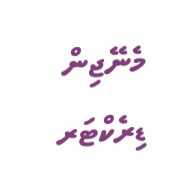މެނޭޖިން ޑިރެކްޓަރ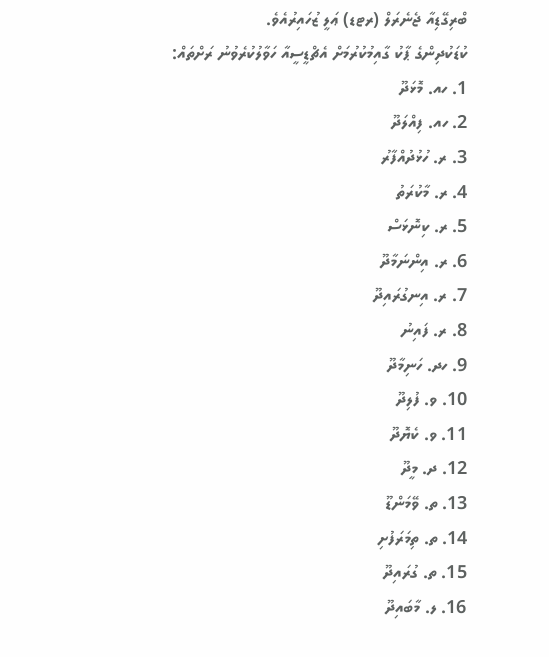ބްރިގޭޑިއާ ޖެނެރަލް (ރޓޑ) ޢަލީ ޒުހައިރުއެވެ.
ކުޑަކުދިންގެ ޕާކު ގާއިމުކުރުމަށް އެޗްޑީސީއާ ހަވާލުކުރެވުނު ރަށްތައް:
1. ހއ. މޮޅަދޫ
2. ހއ. ފިއްލަދޫ
3. ރ. ހުޅުދުއްފާރު
4. ރ. މާކުރަތު
5. ރ. ކިނޮޅަސް
6. ރ. އިންނަމާދޫ
7. ރ. އިނގުރައިދޫ
8. ރ. ފައިނު
9. ހދ. ހަނިމާދޫ
10. ވ. ފުލިދޫ
11. ވ. ކެޔޮދޫ
12. ދ. މީދޫ
13. ތ. ވޭމަންޑޫ
14. ތ. ތިމަރަފުށި
15. ތ. ގުރައިދޫ
16. ލ. މާބައިދޫ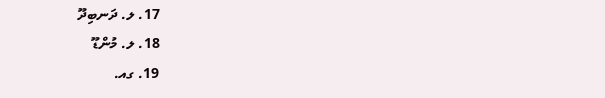17. ލ. ދަނބިދޫ
18. ލ. މުންޑޫ
19. ގއ.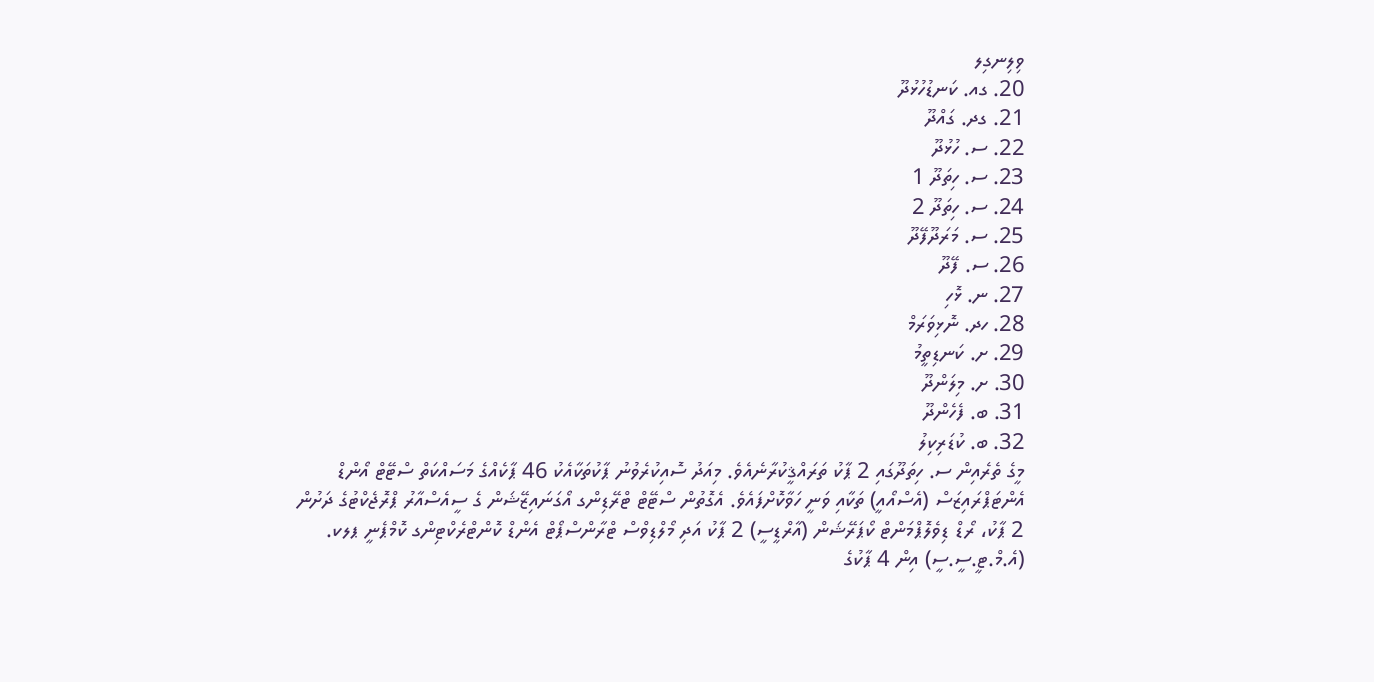ވިލިނގިލ
20. ގއ. ކަނޑުހުޅުދޫ
21. ގދ. ގައްދޫ
22. ސ. ހުޅުދޫ
23. ސ. ހިތަދޫ 1
24. ސ. ހިތަދޫ 2
25. ސ. މަރަދޫފޭދޫ
26. ސ. ފޭދޫ
27. ނ. ޅޮހި
28. ހދ. ނޮޅިވަރަމް
29. ށ. ކަނޑިތީމު
30. ށ. މިލަންދޫ
31. ބ. ފެހެންދޫ
32. ބ. ކުޑަރިކިލު
މީގެ ތެރެއިން ސ. ހިތަދޫގައި 2 ޕާކު ތަރައްޤީކުރާނެއެވެ. މިއަދު ސޮއިކުރެވުނު ޕާކުތަކާއެކު 46 ޕާކެއްގެ މަސައްކަތް ސްޓޭޓް އޯންޑް އެންޓަޕްރައިޒަސް (އެސްއޯއީ) ތަކާއި ވަނީ ހަވާކޮށްފައެވެ. އެގޮތުން ސްޓޭޓް ޓްރޭޑިންގ އޯގަނައިޒޭޝަން ގެ ސީއެސްއާރު ޕްރޮޖެކްޓުގެ ދަށުން 2 ޕާކު، ރޯޑް ޑިވެލޮޕްމަންޓް ކޯޕަރޭޝަން (އާރްޑީސީ) 2 ޕާކު އަދި މޯލްޑިވްސް ޓްރާންސްޕޯޓް އެންޑް ކޮންޓްރެކްޓިންގ ކޮމްޕެނީ ޕލކ. (އެ.މް.ޓީ.ސީ.ސީ) އިން 4 ޕާކުގެ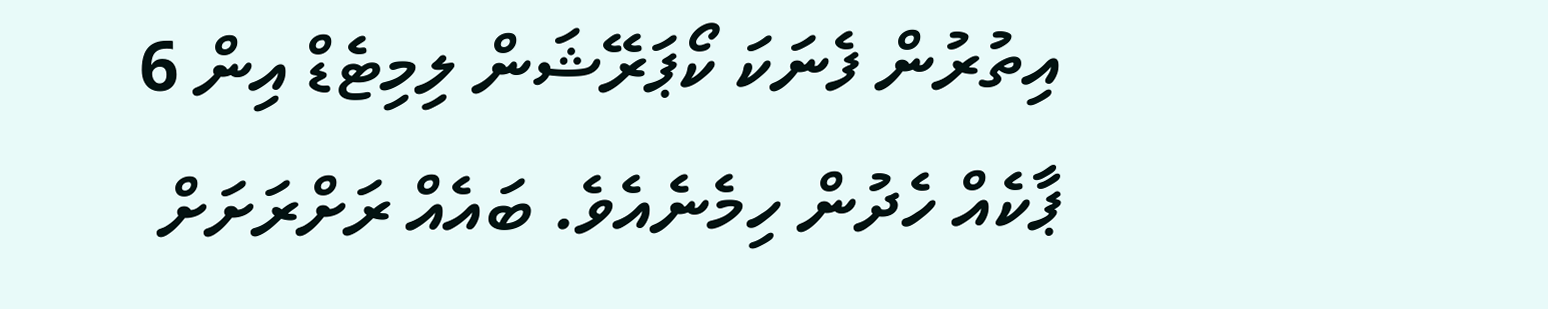އިތުރުން ފެނަކަ ކޯޕަރޭޝަން ލިމިޓެޑް އިން 6 ޕާކެއް ހެދުން ހިމެނެއެވެ. ބައެއް ރަށްރަށަށް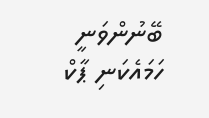ބޭނުންވަނީ ހަމައެކަނި ޕާކް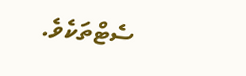ސެޓްތަކެވެ.